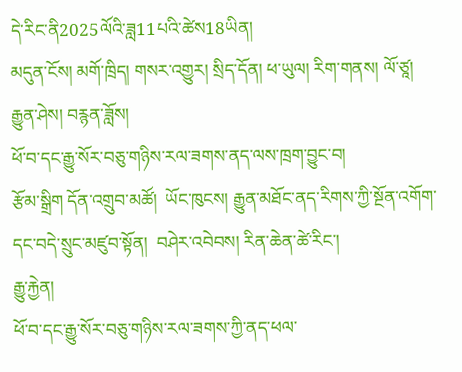དེ་རིང་ནི2025ལོའི་ཟླ11པའི་ཚེས18ཡིན།
མདུན་ངོས། མགོ་ཁྲིད། གསར་འགྱུར། སྲིད་དོན། ཕ་ཡུལ། རིག་གནས། ལོ་ཙཱ། རྒྱུན་ཤེས། བརྙན་ཟློས།
ཕོ་བ་དང་རྒྱུ་སོར་བཅུ་གཉིས་རལ་ཟགས་ནད་ལས་ཁྲག་བྱུང་བ།
རྩོམ་སྒྲིག དོན་འགྲུབ་མཚོ།  ཡོང་ཁུངས། རྒྱུན་མཐོང་ནད་རིགས་ཀྱི་སྔོན་འགོག་དང་བདེ་སྲུང་མཛུབ་སྟོན།  བཤེར་འབེབས། རིན་ཆེན་ཚེ་རིང་།
རྒྱུ་རྐྱེན།
ཕོ་བ་དང་རྒྱུ་སོར་བཅུ་གཉིས་རལ་ཟགས་ཀྱི་ནད་ཕལ་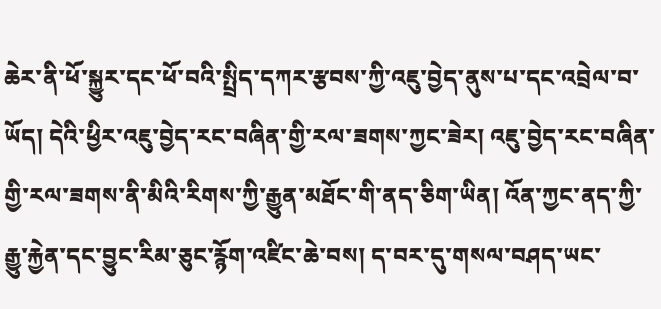ཆེར་ནི་ཕོ་སྐྱུར་དང་ཕོ་བའི་སྤྲིད་དཀར་རྩབས་ཀྱི་འཇུ་བྱེད་ནུས་པ་དང་འབྲེལ་བ་ཡོད། དེའི་ཕྱིར་འཇུ་བྱེད་རང་བཞིན་གྱི་རལ་ཟགས་ཀྱང་ཟེར། འཇུ་བྱེད་རང་བཞིན་གྱི་རལ་ཟགས་ནི་མིའི་རིགས་ཀྱི་རྒྱུན་མཐོང་གི་ནད་ཅིག་ཡིན། འོན་ཀྱང་ནད་ཀྱི་རྒྱུ་རྐྱེན་དང་བྱུང་རིམ་ཅུང་རྙོག་འཛིང་ཆེ་བས། ད་བར་དུ་གསལ་བཤད་ཡང་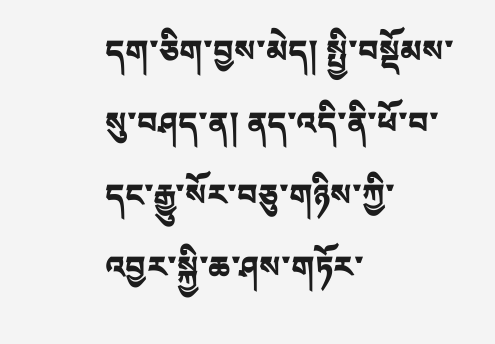དག་ཅིག་བྱས་མེད། སྤྱི་བསྡོམས་སུ་བཤད་ན། ནད་འདི་ནི་ཕོ་བ་དང་རྒྱུ་སོར་བཅུ་གཉིས་ཀྱི་འབྱར་སྐྱི་ཆ་ཤས་གཏོར་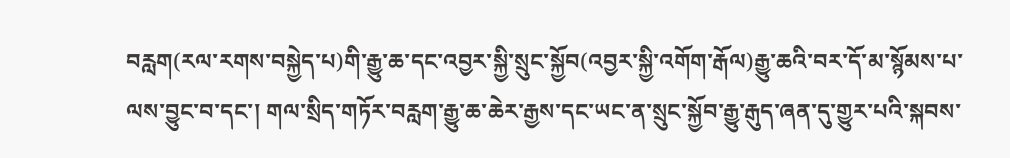བརླག(རལ་རགས་བསྐྱེད་པ)གི་རྒྱུ་ཆ་དང་འབྱར་སྐྱི་སྲུང་སྐྱོབ(འབྱར་སྐྱི་འགོག་རྒོལ)རྒྱུ་ཆའི་བར་དོ་མ་སྙོམས་པ་ལས་བྱུང་བ་དང་། གལ་སྲིད་གཏོར་བརླག་རྒྱུ་ཆ་ཆེར་རྒྱས་དང་ཡང་ན་སྲུང་སྐྱོབ་རྒྱུ་རྒུད་ཞན་དུ་གྱུར་པའི་སྐབས་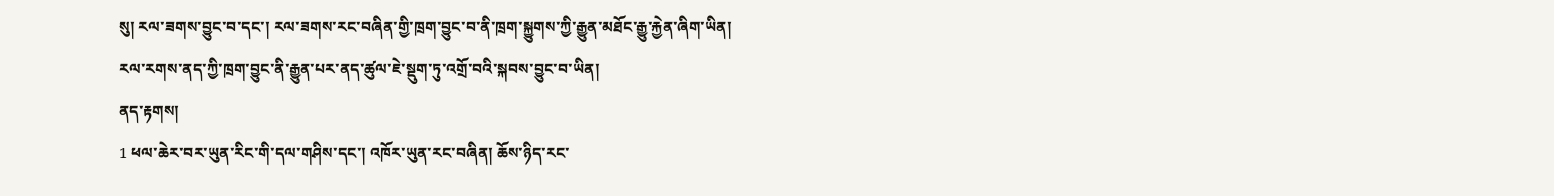སུ། རལ་ཟགས་བྱུང་བ་དང་། རལ་ཟགས་རང་བཞིན་གྱི་ཁྲག་བྱུང་བ་ནི་ཁྲག་སྐྱུགས་ཀྱི་རྒྱུན་མཐོང་རྒྱུ་རྐྱེན་ཞིག་ཡིན། རལ་རགས་ནད་ཀྱི་ཁྲག་བྱུང་ནི་རྒྱུན་པར་ནད་ཚུལ་ཇེ་སྡུག་ཏུ་འགྲོ་བའི་སྐབས་བྱུང་བ་ཡིན།
ནད་རྟགས།
1 ཕལ་ཆེར་བར་ཡུན་རིང་གི་དལ་གཤིས་དང་། འཁོར་ཡུན་རང་བཞིན། ཆོས་ཉིད་རང་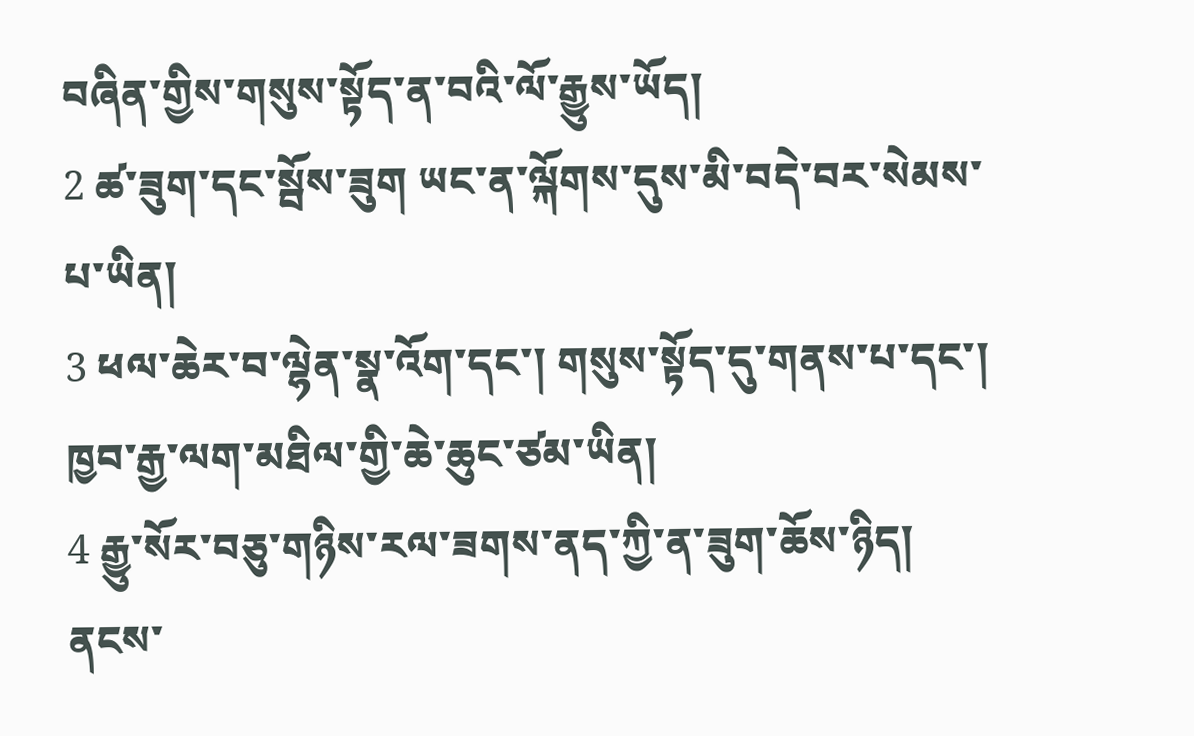བཞིན་གྱིས་གསུས་སྟོད་ན་བའི་ལོ་རྒྱུས་ཡོད།
2 ཚ་ཟུག་དང་སྦོས་ཟུག ཡང་ན་ལྐོགས་དུས་མི་བདེ་བར་སེམས་པ་ཡིན།
3 ཕལ་ཆེར་བ་ལྷེན་སྣ་འོག་དང་། གསུས་སྟོད་དུ་གནས་པ་དང་། ཁྱབ་རྒྱ་ལག་མཐིལ་གྱི་ཆེ་ཆུང་ཙམ་ཡིན།
4 རྒྱུ་སོར་བཅུ་གཉིས་རལ་ཟགས་ནད་ཀྱི་ན་ཟུག་ཆོས་ཉིད།
ནངས་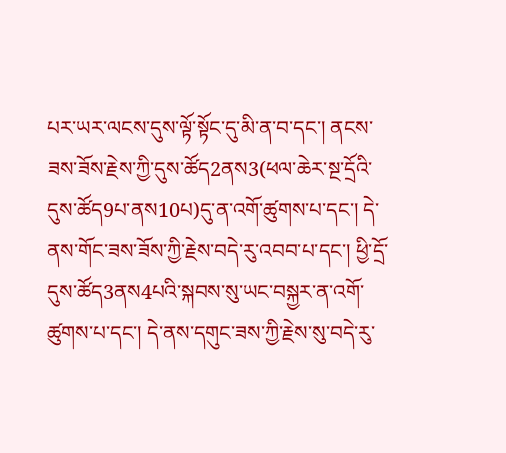པར་ཡར་ལངས་དུས་ལྟོ་སྟོང་དུ་མི་ན་བ་དང་། ནངས་ཟས་ཟོས་རྗེས་ཀྱི་དུས་ཚོད2ནས3(ཕལ་ཆེར་སྔ་དྲོའི་དུས་ཚོད9པ་ནས10པ)དུ་ན་འགོ་ཚུགས་པ་དང་། དེ་ནས་གོང་ཟས་ཟོས་ཀྱི་རྗེས་བདེ་རུ་འབབ་པ་དང་། ཕྱི་དྲོ་དུས་ཚོད3ནས4པའི་སྐབས་སུ་ཡང་བསྐྱར་ན་འགོ་ཚུགས་པ་དང་། དེ་ནས་དགུང་ཟས་ཀྱི་རྗེས་སུ་བདེ་རུ་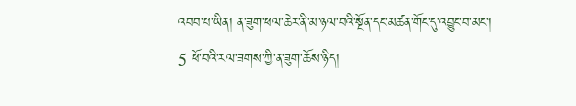འབབ་པ་ཡིན། ན་ཟུག་ཕལ་ཆེར་ནི་མ་ཉལ་བའི་སྔོན་དང་མཚན་གོང་དུ་འབྱུང་བ་མང་།
5 ཕོ་བའི་རལ་ཟགས་ཀྱི་ན་ཟུག་ཆོས་ཉིད།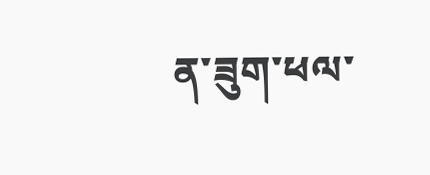ན་ཟུག་ཕལ་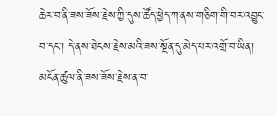ཆེར་བ་ནི་ཟས་ཟོས་རྗེས་ཀྱི་དུས་ཚོད་ཕྱེད་ཀ་ནས་གཅིག་གི་བར་འབྱུང་བ་དང་། དེ་ནས་ཐེངས་རྗེས་མའི་ཟས་སྔོན་དུ་མེད་པར་འགྲོ་བ་ཡིན། མངོན་ཚུལ་ནི་ཟས་ཟོས་རྗེས་ན་བ་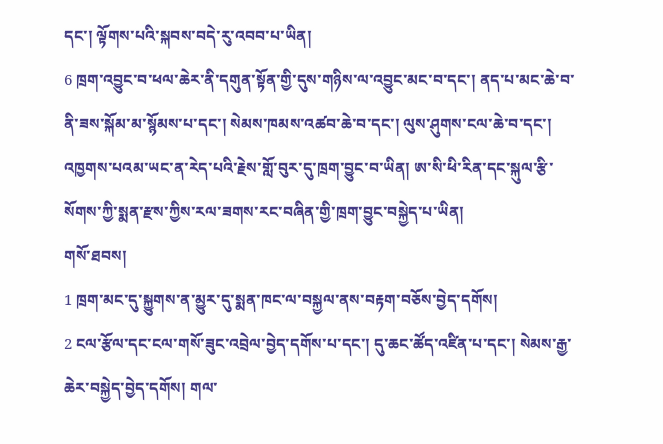དང་། ལྟོགས་པའི་སྐབས་བདེ་རུ་འབབ་པ་ཡིན།
6 ཁྲག་འབྱུང་བ་ཕལ་ཆེར་ནི་དགུན་སྟོན་གྱི་དུས་གཉིས་ལ་འབྱུང་མང་བ་དང་། ནད་པ་མང་ཆེ་བ་ནི་ཟས་སྐོམ་མ་སྙོམས་པ་དང་། སེམས་ཁམས་འཚབ་ཆེ་བ་དང་། ལུས་ཤུགས་ངལ་ཆེ་བ་དང་། འཁྱགས་པའམ་ཡང་ན་རེད་པའི་རྗེས་གློ་བུར་དུ་ཁྲག་བྱུང་བ་ཡིན། ཨ་སི་ཕི་རིན་དང་སྐུལ་རྩི་སོགས་ཀྱི་སྨན་རྫས་ཀྱིས་རལ་ཟགས་རང་བཞིན་གྱི་ཁྲག་བྱུང་བསྐྱེད་པ་ཡིན།
གསོ་ཐབས།
1 ཁྲག་མང་དུ་སྐྱུགས་ན་མྱུར་དུ་སྨན་ཁང་ལ་བསྐྱལ་ནས་བརྟག་བཅོས་བྱེད་དགོས།
2 ངལ་རྩོལ་དང་ངལ་གསོ་ཟུང་འབྲེལ་བྱེད་དགོས་པ་དང་། དུ་ཆང་ཚོད་འཛིན་པ་དང་། སེམས་རྒྱ་ཆེར་བསྐྱེད་བྱེད་དགོས། གལ་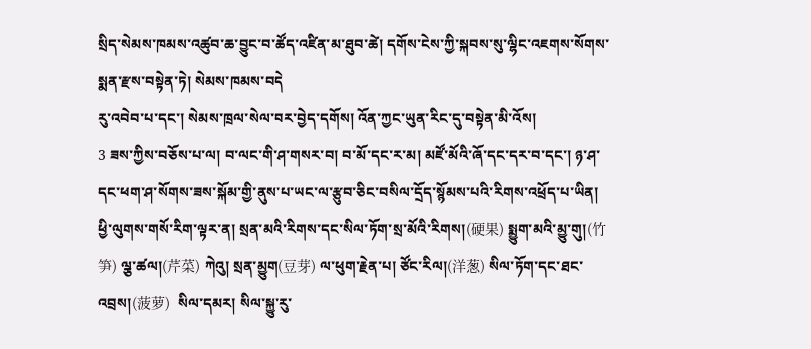སྲིད་སེམས་ཁམས་འཚུབ་ཆ་བྱུང་བ་ཚོད་འཛིན་མ་ཐུབ་ཚེ། དགོས་ངེས་ཀྱི་སྐབས་སུ་ལྷིང་འཇགས་སོགས་སྨན་རྫས་བསྟེན་ཏེ། སེམས་ཁམས་བདེ
རུ་འབེབ་པ་དང་། སེམས་ཁྲལ་སེལ་བར་བྱེད་དགོས། འོན་ཀྱང་ཡུན་རིང་དུ་བསྟེན་མི་འོས།
3 ཟས་ཀྱིས་བཅོས་པ་ལ། བ་ལང་གི་ཤ་གསར་བ། བ་མོ་དང་ར་མ། མཛོ་མོའི་ཞོ་དང་དར་བ་དང་། ཉ་ཤ་དང་ཕག་ཤ་སོགས་ཟས་སྐོམ་གྱི་ནུས་པ་ཡང་ལ་རྩུབ་ཅིང་བསིལ་དྲོད་སྙོམས་པའི་རིགས་འཕྲོད་པ་ཡིན། ཕྱི་ལུགས་གསོ་རིག་ལྟར་ན། སྲན་མའི་རིགས་དང་སིལ་ཏོག་སྲ་མོའི་རིགས།(硬果) སྨྱུག་མའི་མྱུ་གུ།(竹笋) ལྕ་ཚལ།(芹菜) ཀེའུ། སྲན་མྱུག(豆芽) ལ་ཕུག་རྗེན་པ། ཙོང་རིལ།(洋葱) སིལ་ཏོག་དང་ཐང་འབྲས།(菠萝)  སིལ་དམར། སིལ་སྐྱུ་རུ་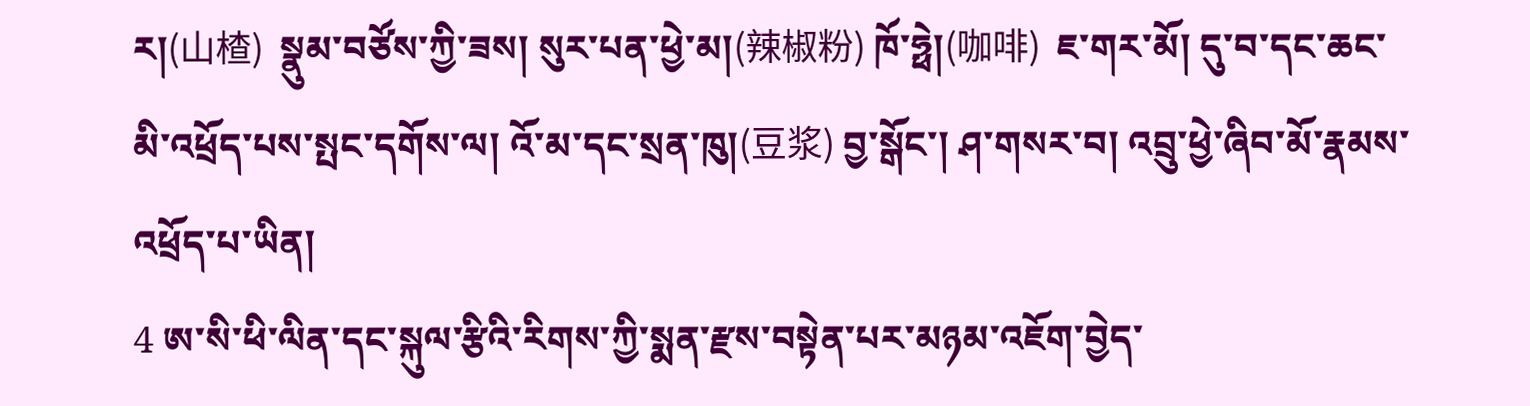ར།(山楂)  སྣུམ་བཙོས་ཀྱི་ཟས། སུར་པན་ཕྱེ་མ།(辣椒粉) ཁོ་ཧྥེ།(咖啡)  ཇ་གར་མོ། དུ་བ་དང་ཆང་མི་འཕྲོད་པས་སྤང་དགོས་ལ། འོ་མ་དང་སྲན་ཁུ།(豆浆) བྱ་སྒོང་། ཤ་གསར་བ། འབྲུ་ཕྱེ་ཞིབ་མོ་རྣམས་འཕྲོད་པ་ཡིན།
4 ཨ་སི་ཕི་ལིན་དང་སྐུལ་རྩིའི་རིགས་ཀྱི་སྨན་རྫས་བསྟེན་པར་མཉམ་འཇོག་བྱེད་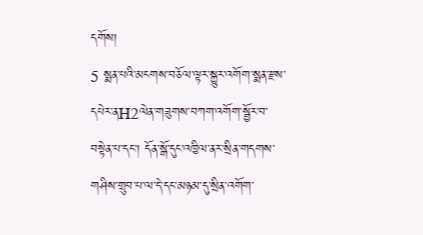དགོས།
5 སྨན་པའི་མངགས་བཅོལ་ལྟར་སྐྱུར་འགོག་སྨན་རྫས་དཔེར་ནH2ལེན་གཟུགས་བཀག་འགོག་སྦྱོར་བ་བསྟེན་པ་དང་། དོན་སྒོ་དུང་འཁྱིལ་ནར་སྲིན་གདགས་གཤིས་གྲུབ་པ་ལ་དེ་དང་མཉམ་དུ་སྲིན་འགོག་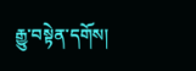རྒྱུ་བསྟེན་དགོས།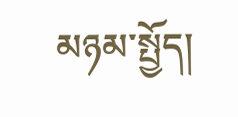མཉམ་སྤྱོད།